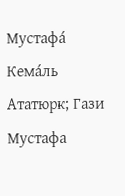Мустафа́ Кема́ль Ататюрк; Гази Мустафа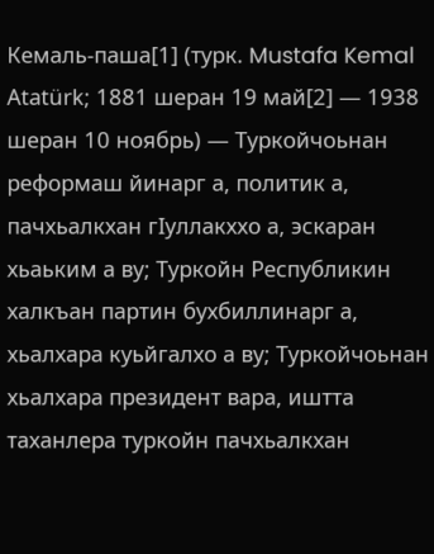Кемаль-паша[1] (турк. Mustafa Kemal Atatürk; 1881 шеран 19 май[2] — 1938 шеран 10 ноябрь) — Туркойчоьнан реформаш йинарг а, политик а, пачхьалкхан гӀуллакххо а, эскаран хьаьким а ву; Туркойн Республикин халкъан партин бухбиллинарг а, хьалхара куьйгалхо а ву; Туркойчоьнан хьалхара президент вара, иштта таханлера туркойн пачхьалкхан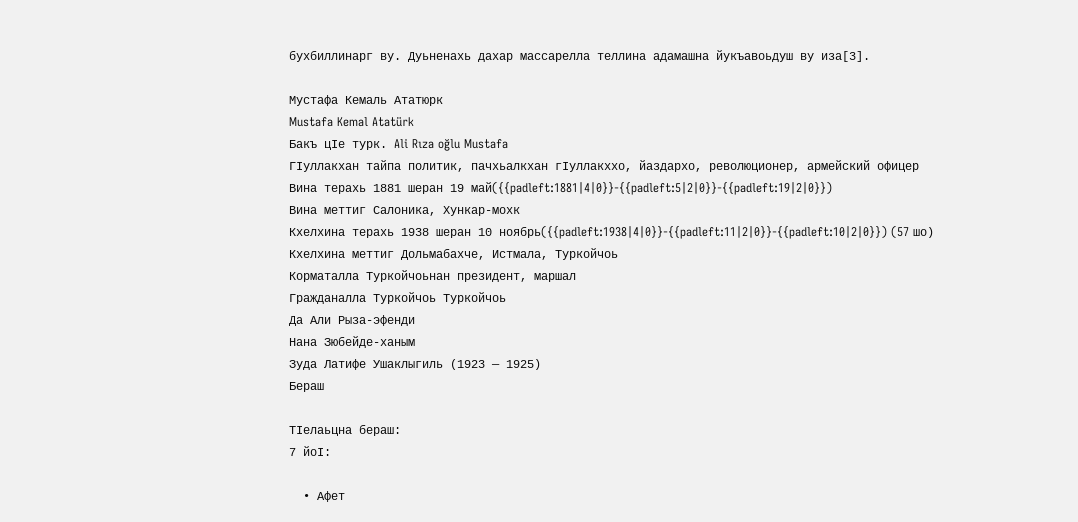бухбиллинарг ву. Дуьненахь дахар массарелла теллина адамашна йукъавоьдуш ву иза[3].

Мустафа Кемаль Ататюрк
Mustafa Kemal Atatürk
Бакъ цӀе турк. Ali Rıza oğlu Mustafa
ГӀуллакхан тайпа политик, пачхьалкхан гӀуллакххо, йаздархо, революционер, армейский офицер
Вина терахь 1881 шеран 19 май({{padleft:1881|4|0}}-{{padleft:5|2|0}}-{{padleft:19|2|0}})
Вина меттиг Салoника, Хункар-мохк
Кхелхина терахь 1938 шеран 10 ноябрь({{padleft:1938|4|0}}-{{padleft:11|2|0}}-{{padleft:10|2|0}}) (57 шо)
Кхелхина меттиг Дольмабахче, Истмала, Туркойчоь
Корматалла Туркойчоьнан президент, маршал
Гражданалла Туркойчоь Туркойчоь
Да Али Рыза-эфенди
Нана Зюбейде-ханым
Зуда Латифе Ушаклыгиль (1923 — 1925)
Бераш

ТӀелаьцна бераш:
7 йоӀ:

  • Афет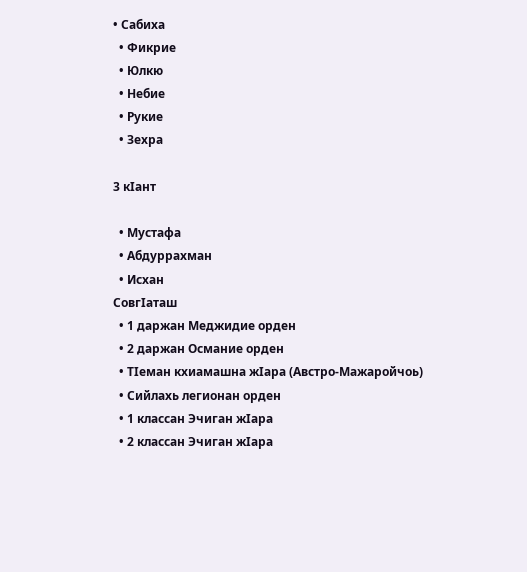• Сабиха
  • Фикрие
  • Юлкю
  • Небие
  • Рукие
  • Зехра

3 кӀант

  • Мустафа
  • Абдуррахман
  • Исхан
СовгӀаташ
  • 1 даржан Меджидие орден
  • 2 даржан Османие орден
  • ТӀеман кхиамашна жӀара (Австро-Мажаройчоь)
  • Сийлахь легионан орден
  • 1 классан Эчиган жӀара
  • 2 классан Эчиган жӀара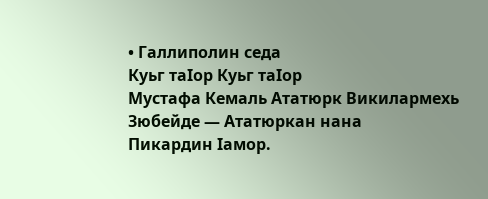• Галлиполин седа
Куьг таӀор Куьг таӀор
Мустафа Кемаль Ататюрк Викилармехь
Зюбейде — Ататюркан нана
Пикардин Ӏамор.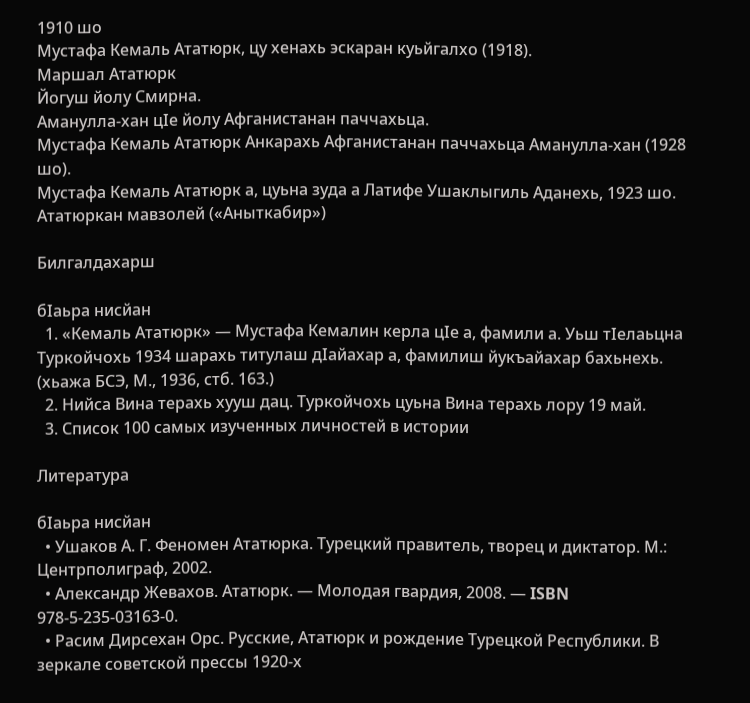1910 шо
Мустафа Кемаль Ататюрк, цу хенахь эскаран куьйгалхо (1918).
Маршал Ататюрк
Йогуш йолу Смирна.
Аманулла-хан цӀе йолу Афганистанан паччахьца.
Мустафа Кемаль Ататюрк Анкарахь Афганистанан паччахьца Аманулла-хан (1928 шо).
Мустафа Кемаль Ататюрк а, цуьна зуда а Латифе Ушаклыгиль Аданехь, 1923 шо.
Ататюркан мавзолей («Аныткабир»)

Билгалдахарш

бӀаьра нисйан
  1. «Кемаль Ататюрк» — Мустафа Кемалин керла цӀе а, фамили а. Уьш тӀелаьцна Туркойчохь 1934 шарахь титулаш дӀайахар а, фамилиш йукъайахар бахьнехь. (хьажа БСЭ, М., 1936, стб. 163.)
  2. Нийса Вина терахь хууш дац. Туркойчохь цуьна Вина терахь лору 19 май.
  3. Список 100 самых изученных личностей в истории

Литература

бӀаьра нисйан
  • Ушаков А. Г. Феномен Ататюрка. Турецкий правитель, творец и диктатор. М.: Центрполиграф, 2002.
  • Александр Жевахов. Ататюрк. — Молодая гвардия, 2008. — ISBN 978-5-235-03163-0.
  • Расим Дирсехан Орс. Русские, Ататюрк и рождение Турецкой Республики. В зеркале советской прессы 1920-х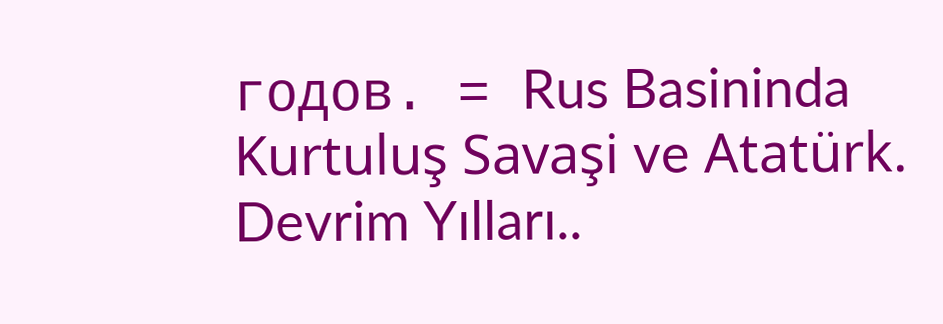годов. = Rus Basininda Kurtuluş Savaşi ve Atatürk. Devrim Yılları..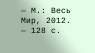— М.: Весь Мир, 2012. — 128 с.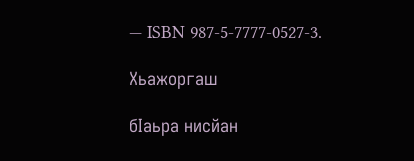— ISBN 987-5-7777-0527-3.

Хьажоргаш

бӀаьра нисйан